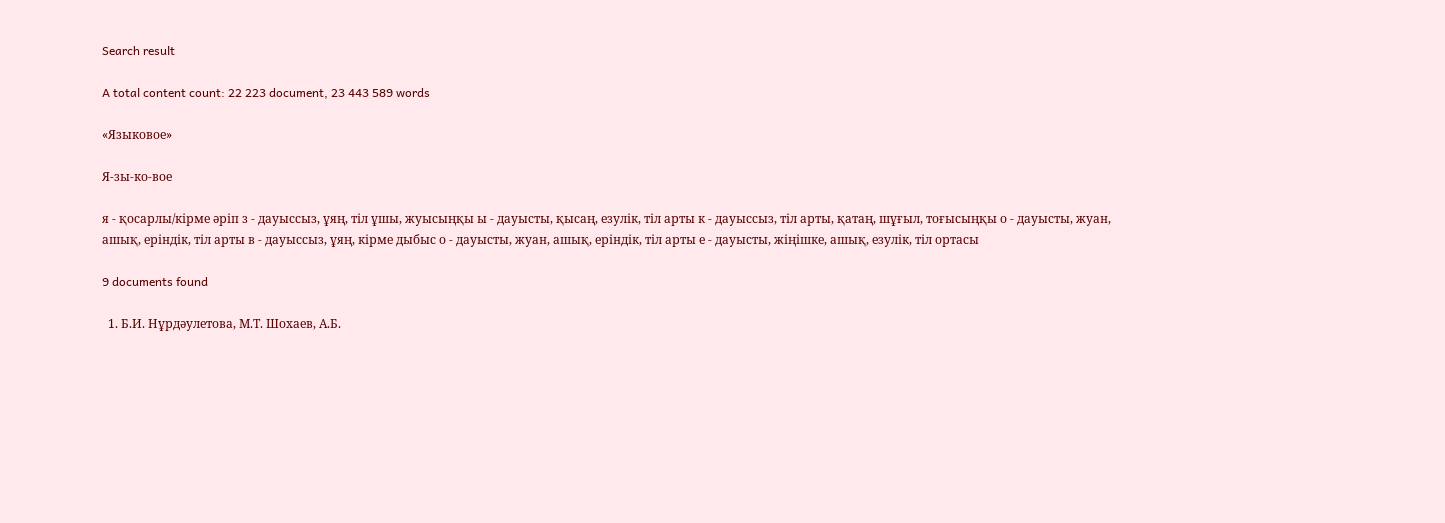Search result

A total content count: 22 223 document, 23 443 589 words

«Языковое»

Я-зы-ко-вое

я - қосарлы/кірме әріп з - дауыссыз, ұяң, тіл ұшы, жуысыңқы ы - дауысты, қысаң, езулік, тіл арты к - дауыссыз, тіл арты, қатаң, шұғыл, тоғысыңқы о - дауысты, жуан, ашық, еріндік, тіл арты в - дауыссыз, ұяң, кірме дыбыс о - дауысты, жуан, ашық, еріндік, тіл арты е - дауысты, жіңішке, ашық, езулік, тіл ортасы

9 documents found

  1. Б.И. Нұрдәулетова, М.Т. Шохаев, А.Б.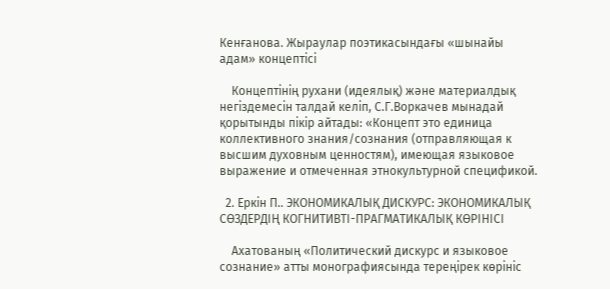Кенғанова. Жыраулар поэтикасындағы «шынайы адам» концептісі

    Концептінің рухани (идеялық) және материалдық негіздемесін талдай келіп, С.Г.Воркачев мынадай қорытынды пікір айтады: «Концепт это единица коллективного знания/сознания (отправляющая к высшим духовным ценностям), имеющая языковое выражение и отмеченная этнокультурной спецификой.

  2. Еркін П.. ЭКОНОМИКАЛЫҚ ДИСКУРС: ЭКОНОМИКАЛЫҚ СӨЗДЕРДІҢ КОГНИТИВТІ-ПРАГМАТИКАЛЫҚ КӨРІНІСІ

    Ахатованың «Политический дискурс и языковое сознание» атты монографиясында тереңірек көрініс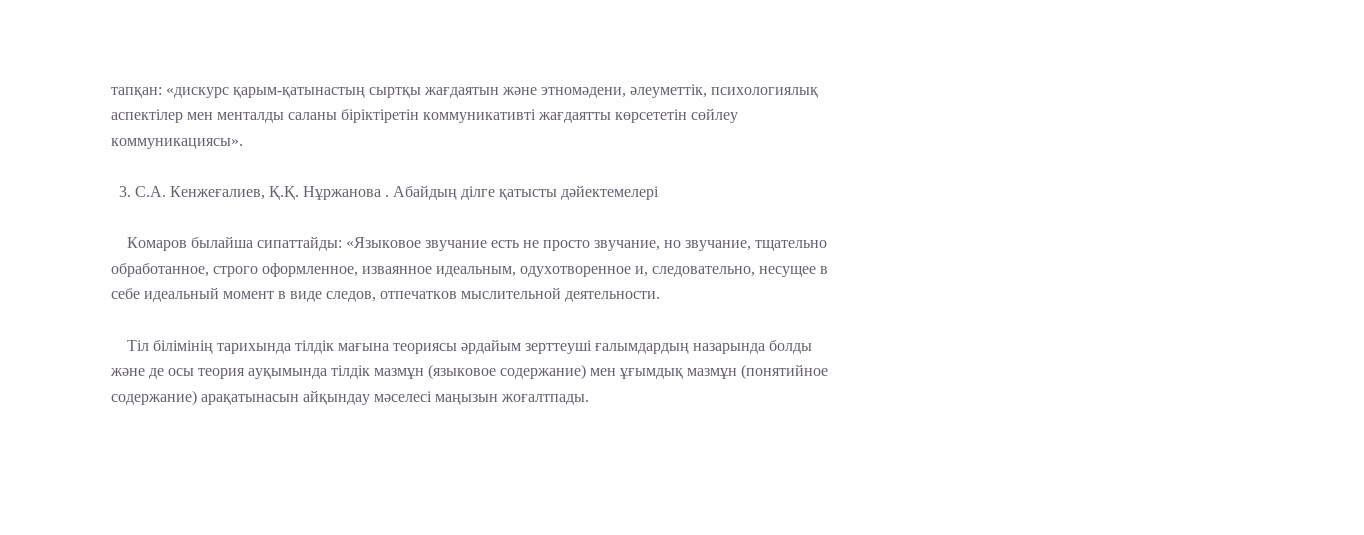тапқан: «дискурс қарым-қатынастың сыртқы жағдаятын және этномәдени, әлеуметтік, психологиялық аспектілер мен менталды саланы біріктіретін коммуникативті жағдаятты көрсететін сөйлеу коммуникациясы».

  3. С.А. Кенжеғалиев, Қ.Қ. Нұржанова . Абайдың ділге қатысты дəйектемелері

    Комаров былайша сипаттайды: «Языковое звучание есть не просто звучание, но звучание, тщательно обработанное, строго оформленное, изваянное идеальным, одухотворенное и, следовательно, несущее в себе идеальный момент в виде следов, отпечатков мыслительной деятельности.

    Тіл білімінің тарихында тілдік мағына теориясы əрдайым зерттеуші ғалымдардың назарында болды жəне де осы теория ауқымында тілдік мазмұн (языковое содержание) мен ұғымдық мазмұн (понятийное содержание) арақатынасын айқындау мəселесі маңызын жоғалтпады.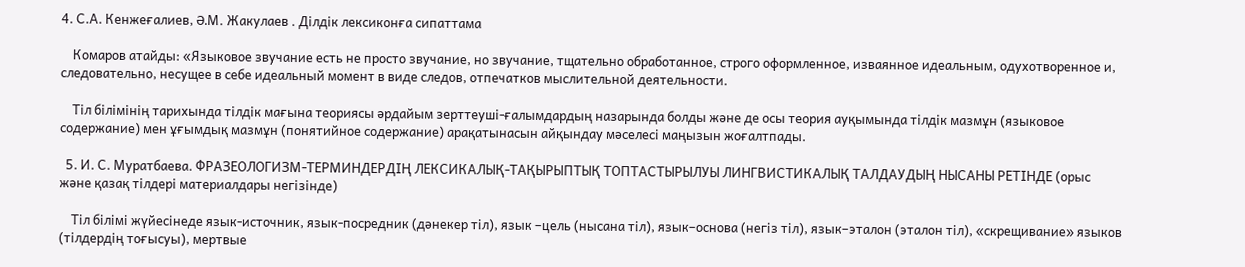4. С.А. Кенжеғалиев, Ə.М. Жакулаев . Ділдік лексиконға сипаттама

    Комаров атайды: «Языковое звучание есть не просто звучание, но звучание, тщательно обработанное, строго оформленное, изваянное идеальным, одухотворенное и, следовательно, несущее в себе идеальный момент в виде следов, отпечатков мыслительной деятельности.

    Тіл білімінің тарихында тілдік мағына теориясы əрдайым зерттеуші-ғалымдардың назарында болды жəне де осы теория ауқымында тілдік мазмұн (языковое содержание) мен ұғымдық мазмұн (понятийное содержание) арақатынасын айқындау мəселесі маңызын жоғалтпады.

  5. И. С. Муратбаева. ФРАЗЕОЛОГИЗМ-ТЕРМИНДЕРДІҢ ЛЕКСИКАЛЫҚ-ТАҚЫРЫПТЫҚ ТОПТАСТЫРЫЛУЫ ЛИНГВИСТИКАЛЫҚ ТАЛДАУДЫҢ НЫСАНЫ РЕТІНДЕ (орыс және қазақ тілдері материалдары негізінде)

    Тіл білімі жүйесінеде язык-источник, язык-посредник (дәнекер тіл), язык –цель (нысана тіл), язык–основа (негіз тіл), язык–эталон (эталон тіл), «скрещивание» языков (тілдердің тоғысуы), мертвые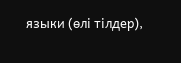языки (өлі тілдер),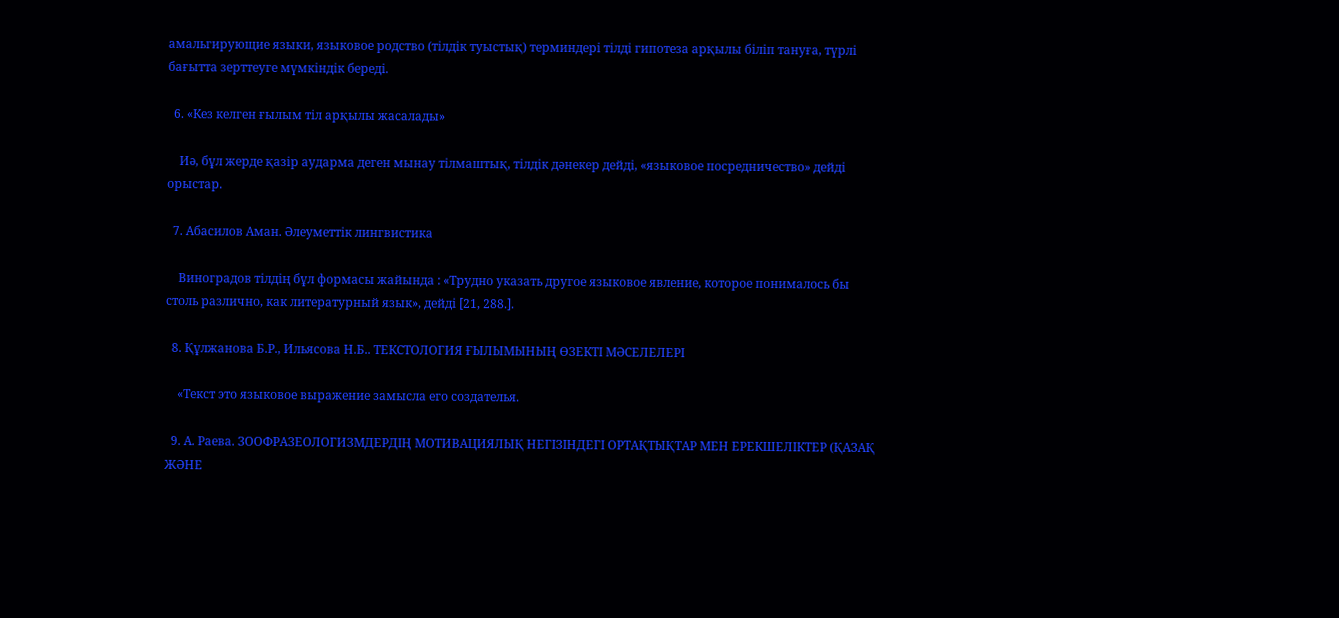амальгирующие языки, языковое родство (тілдік туыстық) терминдері тілді гипотеза арқылы біліп тануға, түрлі бағытта зерттеуге мүмкіндік береді.

  6. «Кез келген ғылым тіл арқылы жасалады»

    Иә, бұл жерде қазір аударма деген мынау тілмаштық, тілдік дәнекер дейді, «языковое посредничество» дейді орыстар.

  7. Абасилов Аман. Әлеуметтік лингвистика

    Виноградов тілдің бұл формасы жайында : «Трудно указать другое языковое явление, которое понималось бы столь различно, как литературный язык», дейді [21, 288.].

  8. Құлжанова Б.Р., Ильясова Н.Б.. ТЕКСТОЛОГИЯ ҒЫЛЫМЫНЫҢ ӨЗЕКТІ МӘСЕЛЕЛЕРІ

    «Текст это языковое выражение замысла его создателья.

  9. А. Раева. ЗООФРАЗЕОЛОГИЗМДЕРДІҢ МОТИВАЦИЯЛЫҚ НЕГІЗІНДЕГІ ОРТАҚТЫҚТАР МЕН ЕРЕКШЕЛІКТЕР (ҚАЗАҚ ЖӘНЕ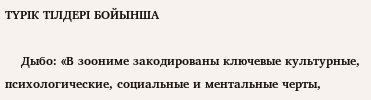ТҮРІК ТІЛДЕРІ БОЙЫНША

    Дыбо: «В зоониме закодированы ключевые культурные, психологические, социальные и ментальные черты,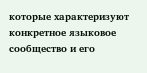которые характеризуют конкретное языковое сообщество и его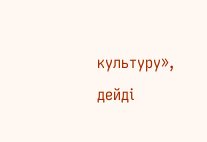культуру», дейді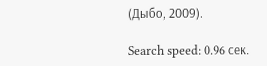(Дыбо, 2009).

Search speed: 0.96 сек.